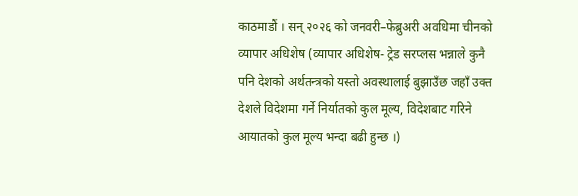काठमाडौं । सन् २०२६ को जनवरी–फेब्रुअरी अवधिमा चीनको व्यापार अधिशेष (व्यापार अधिशेष- ट्रेड सरप्लस भन्नाले कुनै पनि देशको अर्थतन्त्रको यस्तो अवस्थालाई बुझाउँछ जहाँ उक्त देशले विदेशमा गर्ने निर्यातको कुल मूल्य, विदेशबाट गरिने आयातको कुल मूल्य भन्दा बढी हुन्छ ।)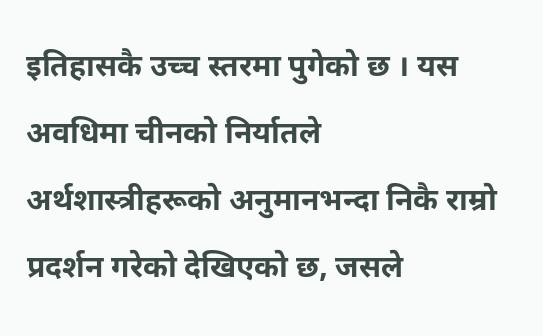इतिहासकै उच्च स्तरमा पुगेको छ । यस अवधिमा चीनको निर्यातले अर्थशास्त्रीहरूको अनुमानभन्दा निकै राम्रो प्रदर्शन गरेको देखिएको छ, जसले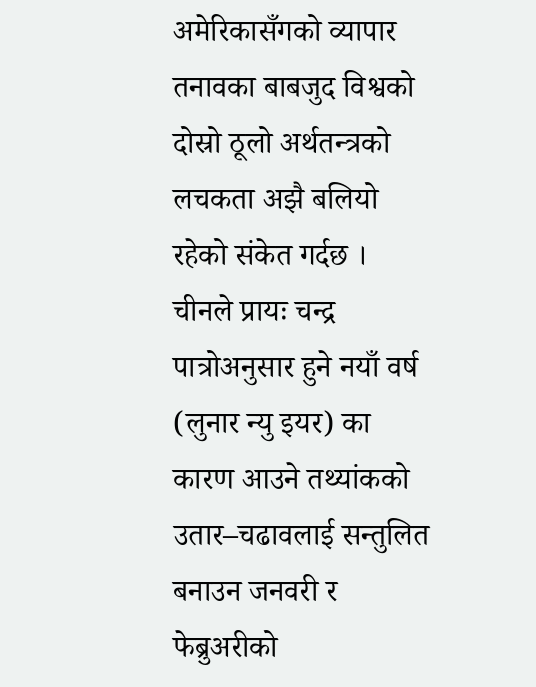अमेरिकासँगको व्यापार तनावका बाबजुद विश्वको दोस्रो ठूलो अर्थतन्त्रको लचकता अझै बलियो रहेको संकेत गर्दछ ।
चीनले प्रायः चन्द्र पात्रोअनुसार हुने नयाँ वर्ष (लुनार न्यु इयर) का कारण आउने तथ्यांकको उतार–चढावलाई सन्तुलित बनाउन जनवरी र फेब्रुअरीको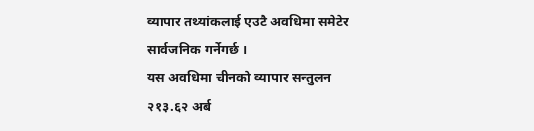व्यापार तथ्यांकलाई एउटै अवधिमा समेटेर सार्वजनिक गर्नेगर्छ ।
यस अवधिमा चीनको व्यापार सन्तुलन २१३.६२ अर्ब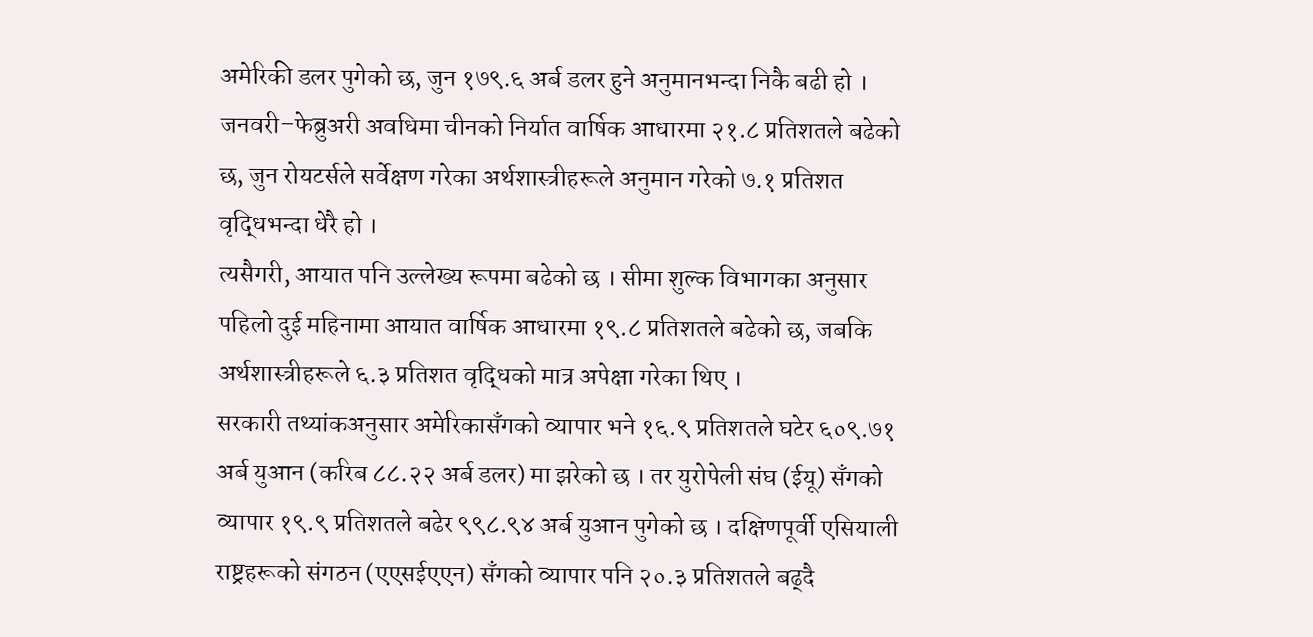अमेरिकी डलर पुगेको छ, जुन १७९.६ अर्ब डलर हुने अनुमानभन्दा निकै बढी हो ।
जनवरी–फेब्रुअरी अवधिमा चीनको निर्यात वार्षिक आधारमा २१.८ प्रतिशतले बढेको छ, जुन रोयटर्सले सर्वेक्षण गरेका अर्थशास्त्रीहरूले अनुमान गरेको ७.१ प्रतिशत वृद्धिभन्दा धेरै हो ।
त्यसैगरी, आयात पनि उल्लेख्य रूपमा बढेको छ । सीमा शुल्क विभागका अनुसार पहिलो दुई महिनामा आयात वार्षिक आधारमा १९.८ प्रतिशतले बढेको छ, जबकि अर्थशास्त्रीहरूले ६.३ प्रतिशत वृद्धिको मात्र अपेक्षा गरेका थिए ।
सरकारी तथ्यांकअनुसार अमेरिकासँगको व्यापार भने १६.९ प्रतिशतले घटेर ६०९.७१ अर्ब युआन (करिब ८८.२२ अर्ब डलर) मा झरेको छ । तर युरोपेली संघ (ईयू) सँगको व्यापार १९.९ प्रतिशतले बढेर ९९८.९४ अर्ब युआन पुगेको छ । दक्षिणपूर्वी एसियाली राष्ट्रहरूको संगठन (एएसईएएन) सँगको व्यापार पनि २०.३ प्रतिशतले बढ्दै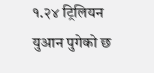१.२४ ट्रिलियन युआन पुगेको छ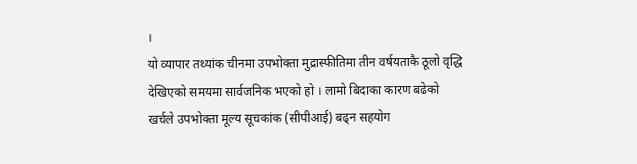।
यो व्यापार तथ्यांक चीनमा उपभोक्ता मुद्रास्फीतिमा तीन वर्षयताकै ठूलो वृद्धि देखिएको समयमा सार्वजनिक भएको हो । लामो बिदाका कारण बढेको खर्चले उपभोक्ता मूल्य सूचकांक (सीपीआई) बढ्न सहयोग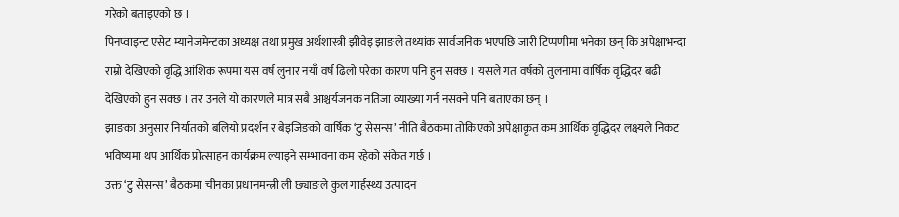गरेको बताइएको छ ।
पिनप्वाइन्ट एसेट म्यानेजमेन्टका अध्यक्ष तथा प्रमुख अर्थशास्त्री झीवेइ झाङले तथ्यांक सार्वजनिक भएपछि जारी टिप्पणीमा भनेका छन् कि अपेक्षाभन्दा राम्रो देखिएको वृद्धि आंशिक रूपमा यस वर्ष लुनार नयाँ वर्ष ढिलो परेका कारण पनि हुन सक्छ । यसले गत वर्षको तुलनामा वार्षिक वृद्धिदर बढी देखिएको हुन सक्छ । तर उनले यो कारणले मात्र सबै आश्चर्यजनक नतिजा व्याख्या गर्न नसक्ने पनि बताएका छन् ।
झाङका अनुसार निर्यातको बलियो प्रदर्शन र बेइजिङको वार्षिक ‘टु सेसन्स’ नीति बैठकमा तोकिएको अपेक्षाकृत कम आर्थिक वृद्धिदर लक्ष्यले निकट भविष्यमा थप आर्थिक प्रोत्साहन कार्यक्रम ल्याइने सम्भावना कम रहेको संकेत गर्छ ।
उक्त ‘टु सेसन्स’ बैठकमा चीनका प्रधानमन्त्री ली छ्याङले कुल गार्हस्थ्य उत्पादन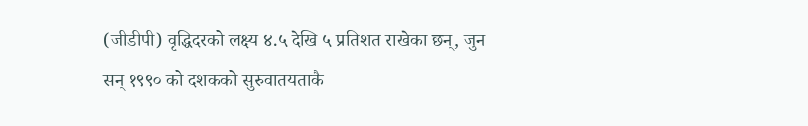(जीडीपी) वृद्धिदरको लक्ष्य ४.५ देखि ५ प्रतिशत राखेका छन्, जुन सन् १९९० को दशकको सुरुवातयताकै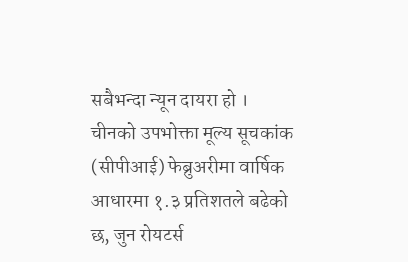सबैभन्दा न्यून दायरा हो ।
चीनको उपभोक्ता मूल्य सूचकांक (सीपीआई) फेब्रुअरीमा वार्षिक आधारमा १.३ प्रतिशतले बढेको छ, जुन रोयटर्स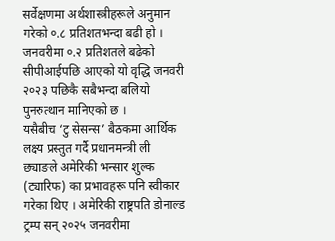सर्वेक्षणमा अर्थशास्त्रीहरूले अनुमान गरेको ०.८ प्रतिशतभन्दा बढी हो । जनवरीमा ०.२ प्रतिशतले बढेको सीपीआईपछि आएको यो वृद्धि जनवरी २०२३ पछिकै सबैभन्दा बलियो पुनरुत्थान मानिएको छ ।
यसैबीच ‘टु सेसन्स’ बैठकमा आर्थिक लक्ष्य प्रस्तुत गर्दै प्रधानमन्त्री ली छ्याङले अमेरिकी भन्सार शुल्क (ट्यारिफ) का प्रभावहरू पनि स्वीकार गरेका थिए । अमेरिकी राष्ट्रपति डोनाल्ड ट्रम्प सन् २०२५ जनवरीमा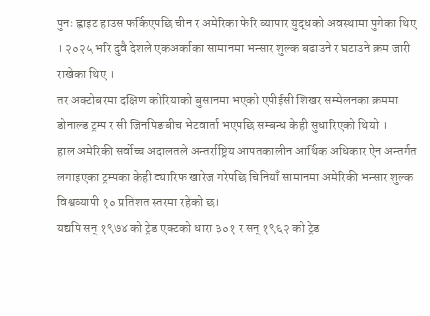पुनः ह्वाइट हाउस फर्किएपछि चीन र अमेरिका फेरि व्यापार युद्धको अवस्थामा पुगेका थिए । २०२५ भरि दुवै देशले एकअर्काका सामानमा भन्सार शुल्क बढाउने र घटाउने क्रम जारी राखेका थिए ।
तर अक्टोबरमा दक्षिण कोरियाको बुसानमा भएको एपीईसी शिखर सम्मेलनका क्रममा डोनाल्ड ट्रम्प र सी जिनपिङबीच भेटवार्ता भएपछि सम्बन्ध केही सुधारिएको थियो ।
हाल अमेरिकी सर्वोच्च अदालतले अन्तर्राष्ट्रिय आपतकालीन आर्थिक अधिकार ऐन अन्तर्गत लगाइएका ट्रम्पका केही ट्यारिफ खारेज गरेपछि चिनियाँ सामानमा अमेरिकी भन्सार शुल्क विश्वव्यापी १० प्रतिशत स्तरमा रहेको छ।
यद्यपि सन् १९७४ को ट्रेड एक्टको धारा ३०१ र सन् १९६२ को ट्रेड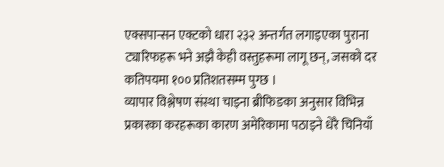एक्सपान्सन एक्टको धारा २३२ अन्तर्गत लगाइएका पुराना ट्यारिफहरू भने अझै केही वस्तुहरूमा लागू छन्, जसको दर कतिपयमा १०० प्रतिशतसम्म पुग्छ ।
व्यापार विश्लेषण संस्था चाइना ब्रीफिङका अनुसार विभिन्न प्रकारका करहरूका कारण अमेरिकामा पठाइने धेरै चिनियाँ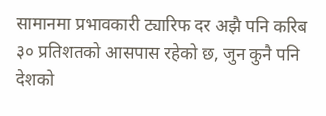सामानमा प्रभावकारी ट्यारिफ दर अझै पनि करिब ३० प्रतिशतको आसपास रहेको छ, जुन कुनै पनि देशको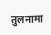तुलनामा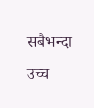सबैभन्दा उच्च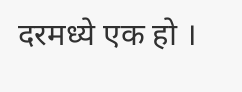दरमध्ये एक हो ।